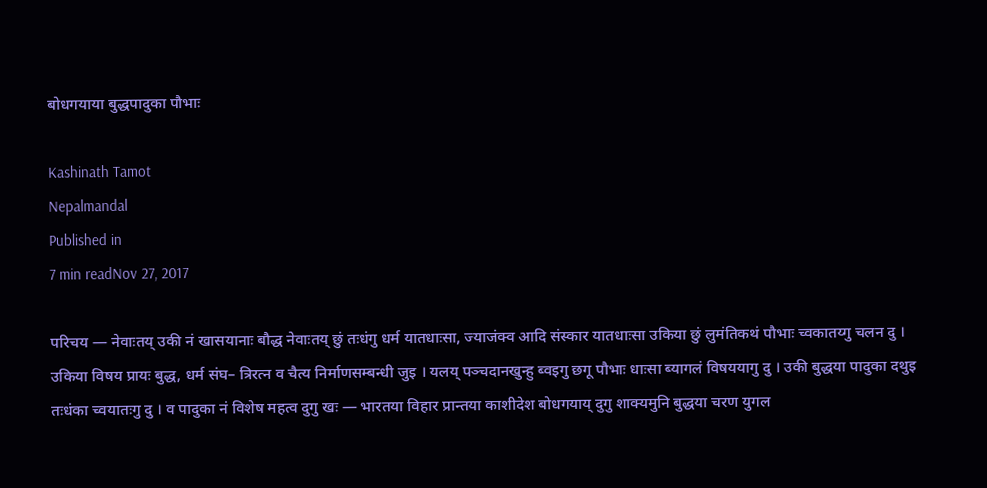बोधगयाया बुद्धपादुका पौभाः

Kashinath Tamot
Nepalmandal
Published in
7 min readNov 27, 2017

परिचय — नेवाःतय् उकी नं खासयानाः बौद्ध नेवाःतय् छुं तःधंगु धर्म यातधाःसा, ज्याजंक्व आदि संस्कार यातधाःसा उकिया छुं लुमंतिकथं पौभाः च्वकातय्गु चलन दु । उकिया विषय प्रायः बुद्ध, धर्म संघ– त्रिरत्न व चैत्य निर्माणसम्बन्धी जुइ । यलय् पञ्चदानखुन्हु ब्वइगु छगू पौभाः धाःसा ब्यागलं विषययागु दु । उकी बुद्धया पादुका दथुइ तःधंका च्वयातःगु दु । व पादुका नं विशेष महत्व दुगु खः — भारतया विहार प्रान्तया काशीदेश बोधगयाय् दुगु शाक्यमुनि बुद्धया चरण युगल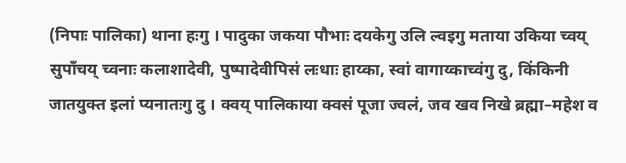(निपाः पालिका) थाना हःगु । पादुका जकया पौभाः दयकेगु उलि ल्वइगु मताया उकिया च्वय् सुपाँचय् च्वनाः कलाशादेवी, पुष्पादेवीपिसं लःधाः हाय्का, स्वां वागाय्काच्वंगु दु, किंकिनी जातयुक्त इलां प्यनातःगु दु । क्वय् पालिकाया क्वसं पूजा ज्वलं, जव खव निखे ब्रह्मा–महेश व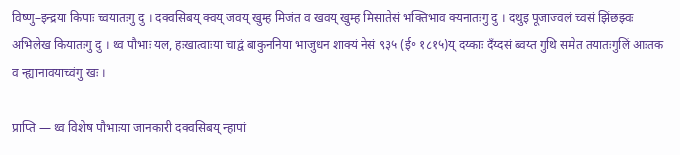विष्णु–इन्द्रया किपाः च्वयातःगु दु । दक्वसिबय् क्वय् जवय् खुम्ह मिजंत व खवय् खुम्ह मिसातेसं भक्तिभाव क्यनातःगु दु । दथुइ पूजाज्वलं च्वसं झिंछझ्वः अभिलेख कियातःगु दु । थ्व पौभाः यल, हःखात्वाःया चाद्वं बाकुननिया भाजुधन शाक्यं नेसं ९३५ (ई॰ १८१५)य् दय्काः दँय्दसं ब्वय्त गुथि समेत तयातःगुलिं आःतक व न्ह्यानावयाच्वंगु खः ।

प्राप्ति — थ्व विशेष पौभाःया जानकारी दक्वसिबय् न्हापां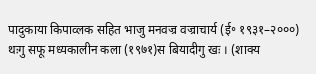पादुकाया किपाव्लक सहित भाजु मनवज्र वज्राचार्य (ई॰ १९३१–२०००) थःगु सफू मध्यकालीन कला (१९७१)स बियादीगु खः । (शाक्य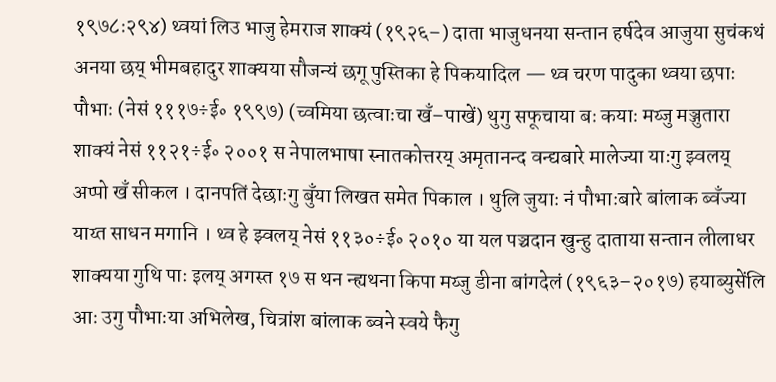१९७८ः२९४) थ्वयां लिउ भाजु हेमराज शाक्यं (१९२६–) दाता भाजुधनया सन्तान हर्षदेव आजुया सुचंकथं अनया छय् भीमबहादुर शाक्यया सौजन्यं छगू पुस्तिका हे पिकयादिल — थ्व चरण पादुका थ्वया छपाः पौभाः (नेसं १११७÷ई॰ १९९७) (च्वमिया छत्वाःचा खँ–पाखें) थुगु सफूचाया बः कयाः मय्जु मञ्जुतारा शाक्यं नेसं ११२१÷ई॰ २००१ स नेपालभाषा स्नातकोत्तरय् अमृतानन्द वन्द्यबारे मालेज्या याःगु झ्वलय् अप्पो खँ सीकल । दानपतिं देछाःगु बुँया लिखत समेत पिकाल । थुलि जुयाः नं पौभाःबारे बांलाक ब्वँज्या याय्त साधन मगानि । थ्व हे झ्वलय् नेसं ११३०÷ई॰ २०१० या यल पञ्चदान खुन्हु दाताया सन्तान लीलाधर शाक्यया गुथि पाः इलय् अगस्त १७ स थन न्ह्यथना किपा मय्जु डीना बांगदेलं (१९६३–२०१७) हयाब्युसेंलि आः उगु पौभाःया अभिलेख, चित्रांश बांलाक ब्वने स्वये फैगु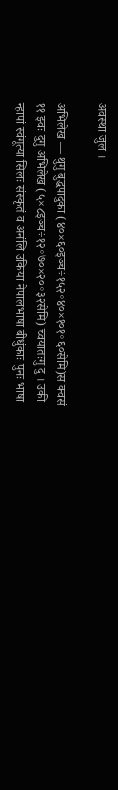अवस्था जुल ।

अभिलेख — थुगु बुद्धपादुका (४०×६०इञ्च÷१५२॰४०×१०१॰६०सेमि)स क्वसं ११ झ्वः दुगु अभिलेख (५×८इञ्च÷१२॰७०×२०॰३२सेमि) च्वयातःगु दु । उकी न्हापां स्वंगूत्या सिलः संस्कृतं व अनंलि उकिया नेपालभाषा बीधुंकाः पुनः भाषा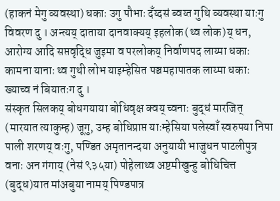(हाकनं मेगु व्यवस्था) धकाः उगु पौभाः दँय्दसं ब्वय्त गुथि व्यवस्था याःगु विवरण दु । अन्त्यय् दाताया दानवाक्यय् इहलोक (थ्व लोक)य् धन, आरोग्य आदि सप्तवृद्धि जुइमा व परलोकय् निर्वाणपद लाय्मा धकाः कामना यानाः थ्व गुथी लोभ याइम्हेसित पञ्चमहापातक लाय्मा धकाः ख्याच्व नं बियातःग दु ।
संस्कृत सिलकय् बोधगयाया बोधिवृक्ष क्वय् च्वनाः बुद्धं मारजित् (मारयात त्याकुम्ह) जूगु, उम्ह बोधिप्राप्त याःम्हेसिया पलेस्वाँ स्वरुपया निपा पाली शरणय् वःगु, पण्डित अमृतानन्दया अनुयायी भाजुधन पाटलीपुत्र वनाः अन गंगाय् (नेसं ९३५या) पोहेलाथ्व अष्टमीखुन्हु बोधिचित्त (बुद्ध)यात मांअबुया नामय् पिण्डपात्र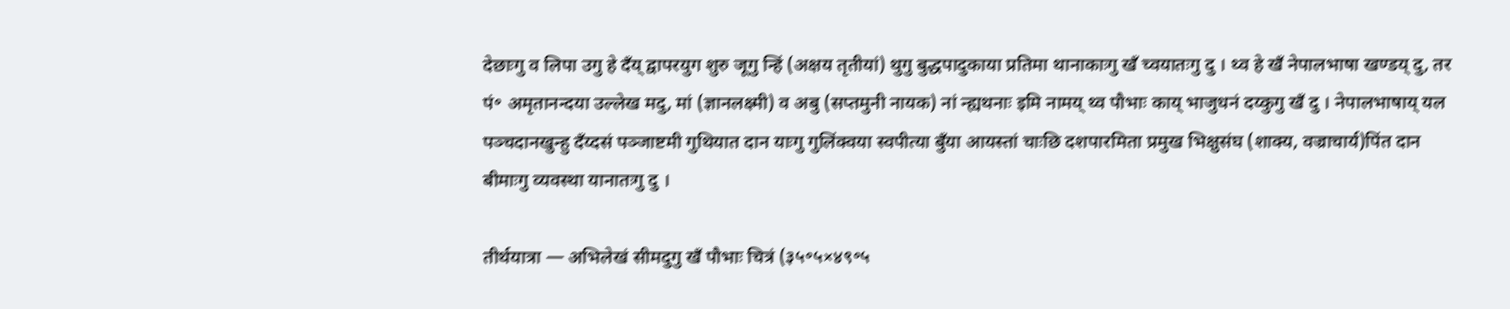देछाःगु व लिपा उगु हे दँय् द्वापरयुग शुरु जूगु न्हिं (अक्षय तृतीयां) थुगु बुद्धपादुकाया प्रतिमा थानाकाःगु खँ च्वयातःगु दु । थ्व हे खँ नेपालभाषा खण्डय् दु, तर पं॰ अमृतानन्दया उल्लेख मदु, मां (ज्ञानलक्ष्मी) व अबु (सप्तमुनी नायक) नां न्ह्यथनाः इमि नामय् थ्व पौभाः काय् भाजुधनं दय्कुगु खँ दु । नेपालभाषाय् यल पञ्चदानखुन्हु दँय्दसं पञ्जाष्टमी गुथियात दान याःगु गुलिंक्वया स्वपीत्या बुँया आयस्तां चाःछि दशपारमिता प्रमुख भिक्षुसंघ (शाक्य, वज्राचार्य)पिंत दान बीमाःगु व्यवस्था यानातःगु दु ।

तीर्थयात्रा — अभिलेखं सीमदुगु खँ पौभाः चित्रं (३५॰५×४९॰५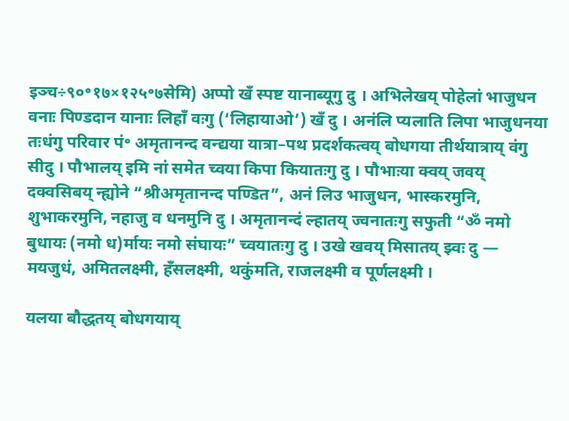इञ्च÷९०॰१७×१२५॰७सेमि) अप्पो खँ स्पष्ट यानाब्यूगु दु । अभिलेखय् पोहेलां भाजुधन वनाः पिण्डदान यानाः लिहाँ वःगु (‘लिहायाओ’) खँ दु । अनंलि प्यलाति लिपा भाजुधनया तःधंगु परिवार पं॰ अमृतानन्द वन्द्यया यात्रा–पथ प्रदर्शकत्वय् बोधगया तीर्थयात्राय् वंगु सीदु । पौभालय् इमि नां समेत च्वया किपा कियातःगु दु । पौभाःया क्वय् जवय् दक्वसिबय् न्ह्योने “श्रीअमृतानन्द पण्डित”, अनं लिउ भाजुधन, भास्करमुनि, शुभाकरमुनि, नहाजु व धनमुनि दु । अमृतानन्दं ल्हातय् ज्वनातःगु सफुती “ॐ नमो बुधायः (नमो ध)र्मायः नमो संघायः” च्वयातःगु दु । उखे खवय् मिसातय् झ्वः दु — मयजुधं, अमितलक्ष्मी, हँसलक्ष्मी, थकुंमति, राजलक्ष्मी व पूर्णलक्ष्मी ।

यलया बौद्धतय् बोधगयाय्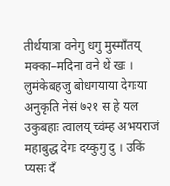तीर्थयात्रा वनेगु धगु मुस्माँतय् मक्का–मदिना वने थें खः । लुमंकेबहजु बोधगयाया देगःया अनुकृति नेसं ७२१ स हे यल उकुबहाः त्वालय् च्वंम्ह अभयराजं महाबुद्ध देगः दय्कुगु दु । उकिं प्यसः दँ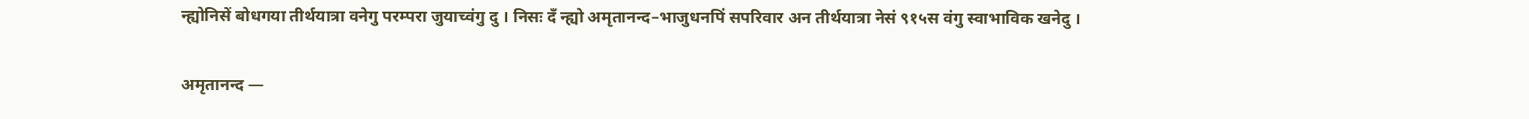न्ह्योनिसें बोधगया तीर्थयात्रा वनेगु परम्परा जुयाच्वंगु दु । निसः दँ न्ह्यो अमृतानन्द–भाजुधनपिं सपरिवार अन तीर्थयात्रा नेसं ९१५स वंगु स्वाभाविक खनेदु ।

अमृतानन्द —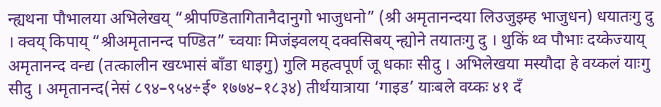न्ह्यथना पौभालया अभिलेखय् “श्रीपण्डितागितानैदानुगो भाजुधनो” (श्री अमृतानन्दया लिउजुइम्ह भाजुधन) धयातःगु दु । क्वय् किपाय् “श्रीअमृतानन्द पण्डित” च्वयाः मिजंझ्वलय् दक्वसिबय् न्ह्योने तयातःगु दु । थुकिं थ्व पौभाः दय्केज्याय् अमृतानन्द वन्द्य (तत्कालीन खय्भासं बाँडा धाइगु) गुलि महत्वपूर्ण जू धकाः सीदु । अभिलेखया मस्यौदा हे वय्कलं याःगु सीदु । अमृतानन्द(नेसं ८९४–९५४÷ई॰ १७७४–१८३४) तीर्थयात्राया ‘गाइड’ याःबले वय्कः ४१ दँ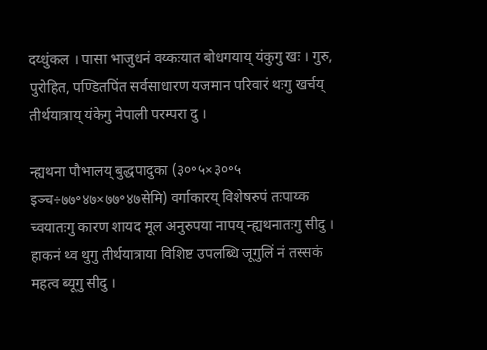दय्धुंकल । पासा भाजुधनं वय्कःयात बोधगयाय् यंकुगु खः । गुरु, पुरोहित, पण्डितपिंत सर्वसाधारण यजमान परिवारं थःगु खर्चय् तीर्थयात्राय् यंकेगु नेपाली परम्परा दु ।

न्ह्यथना पौभालय् बुद्धपादुका (३०॰५×३०॰५ इञ्च÷७७॰४७×७७॰४७सेमि) वर्गाकारय् विशेषरुपं तःपाय्क च्वयातःगु कारण शायद मूल अनुरुपया नापय् न्ह्यथनातःगु सीदु । हाकनं थ्व थुगु तीर्थयात्राया विशिष्ट उपलब्धि जूगुलिं नं तस्सकं महत्व ब्यूगु सीदु ।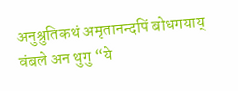अनुश्रुतिकथं अमृतानन्दपिं बोधगयाय् वंबले अन थुगु “ये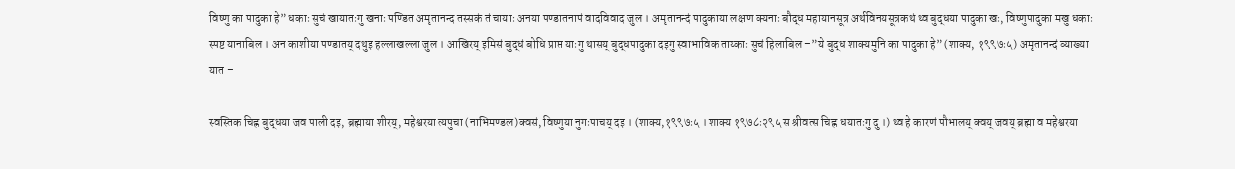विष्णु का पादुका हे” धकाः सुचं खायातःगु खनाः पण्डित अमृतानन्द तस्सकं तं चायाः अनया पण्डातनापं वादविवाद जुल । अमृतानन्दं पादुकाया लक्षण क्यनाः बौद्ध महायानसूत्र अर्थविनयसूत्रकथं थ्व बुद्धया पादुका खः, विष्णुपादुका मखु धकाः स्पष्ट यानाबिल । अन काशीया पण्डातय् दथुइ हल्लाखल्ला जुल । आखिरय् इमिसं बुद्धं बोधि प्राप्त याःगु थासय् बुद्धपादुका दइगु स्वाभाविक ताय्काः सुचं हिलाबिल –”ये बुद्ध शाक्यमुनि का पादुका हे” (शाक्य, १९९७ः५) अमृतानन्दं व्याख्या यात –

स्वस्तिक चिह्न बुद्धया जव पाली दइ, ब्रह्माया शीरय्, महेश्वरया त्यपुचा (नाभिमण्डल)क्वसं, विष्णुया नुगःपाचय् दइ । (शाक्य,१९९७ः५ । शाक्य १९७८ः२९५ स श्रीवत्स चिह्न धयातःगु दु ।) थ्व हे कारणं पौभालय् क्वय् जवय् ब्रह्मा व महेश्वरया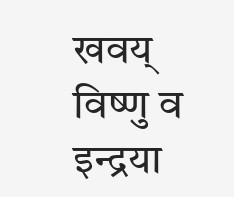खवय् विष्णु व इन्द्रया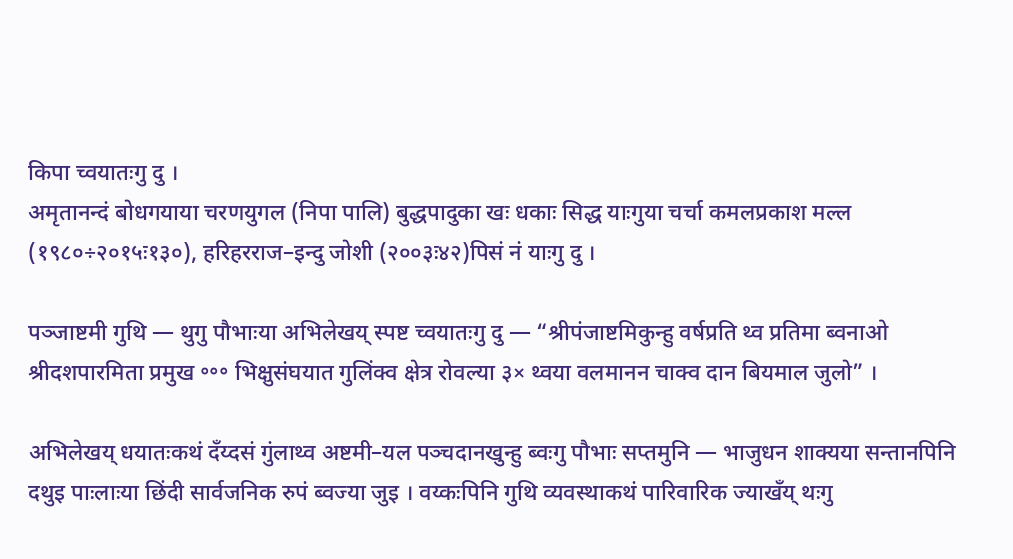किपा च्वयातःगु दु ।
अमृतानन्दं बोधगयाया चरणयुगल (निपा पालि) बुद्धपादुका खः धकाः सिद्ध याःगुया चर्चा कमलप्रकाश मल्ल (१९८०÷२०१५ः१३०), हरिहरराज–इन्दु जोशी (२००३ः४२)पिसं नं याःगु दु ।

पञ्जाष्टमी गुथि — थुगु पौभाःया अभिलेखय् स्पष्ट च्वयातःगु दु — “श्रीपंजाष्टमिकुन्हु वर्षप्रति थ्व प्रतिमा ब्वनाओ श्रीदशपारमिता प्रमुख ॰॰॰ भिक्षुसंघयात गुलिंक्व क्षेत्र रोवल्या ३× थ्वया वलमानन चाक्व दान बियमाल जुलो” ।

अभिलेखय् धयातःकथं दँय्दसं गुंलाथ्व अष्टमी–यल पञ्चदानखुन्हु ब्वःगु पौभाः सप्तमुनि — भाजुधन शाक्यया सन्तानपिनि दथुइ पाःलाःया छिंदी सार्वजनिक रुपं ब्वज्या जुइ । वय्कःपिनि गुथि व्यवस्थाकथं पारिवारिक ज्याखँय् थःगु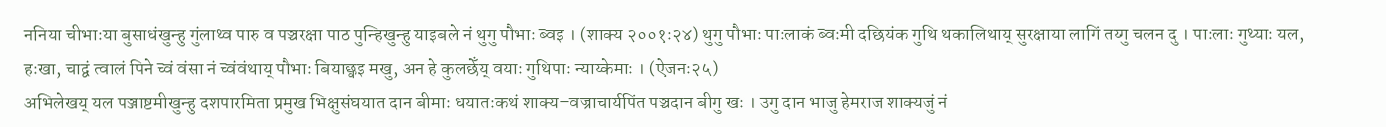ननिया चीभाःया बुसाधंखुन्हु गुंलाथ्व पारु व पञ्चरक्षा पाठ पुन्हिखुन्हु याइबले नं थुगु पौभाः ब्वइ । (शाक्य २००१ः२४) थुगु पौभाः पाःलाकं ब्वःमी दछियंक गुथि थकालिथाय् सुरक्षाया लागिं तय्गु चलन दु । पाःलाः गुथ्याः यल, हःखा, चाद्वं त्वालं पिने च्वं वंसा नं च्वंवंथाय् पौभाः बियाछ्वइ मखु, अन हे कुलछेँय् वयाः गुथिपाः न्याय्केमाः । (ऐजनः२५)
अभिलेखय् यल पञ्जाष्टमीखुन्हु दशपारमिता प्रमुख भिक्षुसंघयात दान बीमाः धयातःकथं शाक्य–वज्राचार्यपिंत पञ्चदान बीगु खः । उगु दान भाजु हेमराज शाक्यजुं नं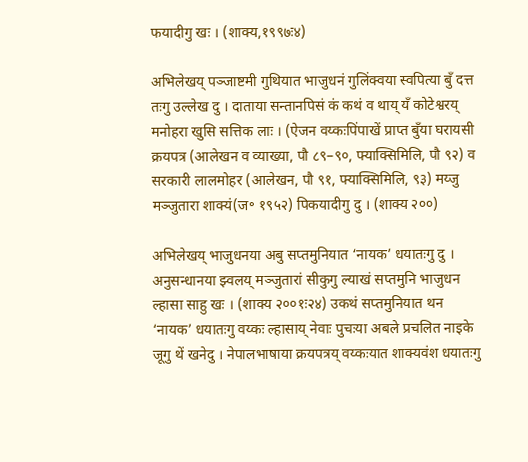फयादीगु खः । (शाक्य,१९९७ः४)

अभिलेखय् पञ्जाष्टमी गुथियात भाजुधनं गुलिंक्वया स्वपित्या बुँ दत्त तःगु उल्लेख दु । दाताया सन्तानपिसं कं कथं व थाय् यँ कोटेश्वरय् मनोहरा खुसि सत्तिक लाः । (ऐजन वय्कःपिंपाखें प्राप्त बुँया घरायसी क्रयपत्र (आलेखन व व्याख्या, पौ ८९–९०, फ्याक्सिमिलि, पौ ९२) व सरकारी लालमोहर (आलेखन, पौ ९१, फ्याक्सिमिलि, ९३) मय्जु मञ्जुतारा शाक्यं(ज॰ १९५२) पिकयादीगु दु । (शाक्य २००)

अभिलेखय् भाजुधनया अबु सप्तमुनियात ‘नायक’ धयातःगु दु । अनुसन्धानया झ्वलय् मञ्जुतारां सीकुगु ल्याखं सप्तमुनि भाजुधन ल्हासा साहु खः । (शाक्य २००१ः२४) उकथं सप्तमुनियात थन ‘नायक’ धयातःगु वय्कः ल्हासाय् नेवाः पुचःया अबले प्रचलित नाइके जूगु थें खनेदु । नेपालभाषाया क्रयपत्रय् वय्कःयात शाक्यवंश धयातःगु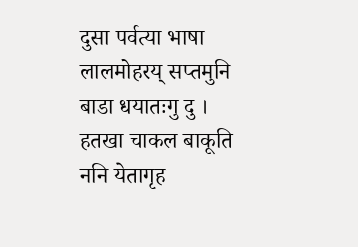दुसा पर्वत्या भाषा लालमोहरय् सप्तमुनि बाडा धयातःगु दु । हतखा चाकल बाकूति ननि येतागृह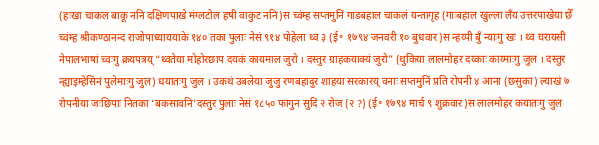(हःखा चाकल बाकू ननि दक्षिणपाखे मंग्लटोल हषी वाकुट ननि)स च्वंम्ह सप्तमुनिं गाडबहाल चाकलं यन्तागृह (गाःबहाल खुल्ला लँय उत्तरपाखेया छेँ च्वंम्ह श्रीकण्ठानन्द राजोपाध्याययाके १४० तका पुलाः नेसं ९१४ पोहेला थ्व ३ (ई॰ १७९४ जनवरी १० बुधवार)स न्हय्पी बुँ न्याःगु खः । थ्व घरायसी नेपालभाषां च्वःगु क्रयपत्रय् “थ्वतेया मोहोरछाप दयकं कायमाल जुरो । दस्तुर ग्राहकयाक्यं जुरो” (थुकिया लालमोहर दय्काः काय्माःगु जुल । दस्तुर न्ह्याइम्हेसिनं पुलेमाःगु जुल) धयातःगु जुल । उकथं उबलेया जुजु रणबहादुर शाहया सरकारय् वनाः सप्तमुनिं प्रति रोपनी ४ आना (छसुका) ल्याखं ७ रोपनीया जःछिपाः नितका ‘बकसावनि’दस्तुर पुलाः नेसं १८५० फागुन सुदि २ रोज (२ ?) (ई॰ १७९४ मार्च ९ शुक्रवार)स लालमोहर कयातःगु जुल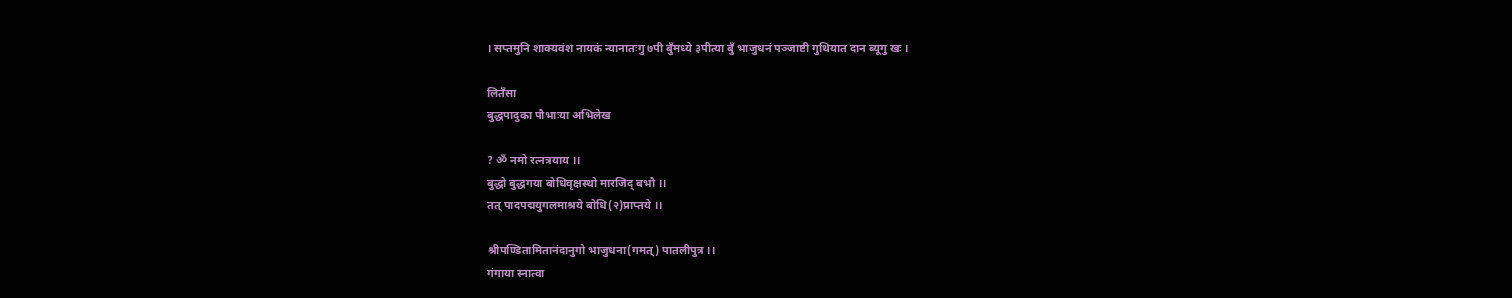। सप्तमुनि शाक्यवंश नायकं न्यानातःगु ७पी बुँमध्ये ३पीत्या बुँ भाजुधनं पञ्जाष्टी गुथियात दान ब्यूगु खः ।

लितँसा
बुद्धपादुका पौभाःया अभिलेख

? ॐ नमो रत्नत्रयाय ।।
बुद्धो बुद्धगया बोधिवृक्षस्थो मारजिद् बभौ ।।
तत् पादपद्मयुगलमाश्रये बोधि(२)प्राप्तये ।।

श्रीपण्डितामितानंदानुगो भाजुधना(गमत्) पातलीपुत्र ।।
गंगाया स्नात्वा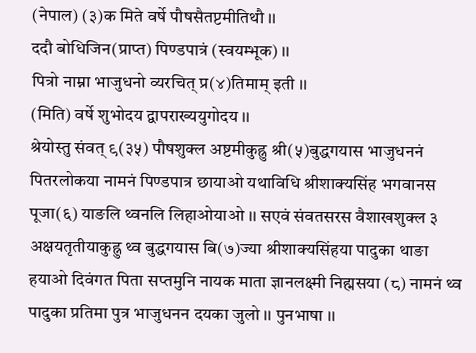(नेपाल) (३)क मिते वर्षे पौषसैतप्टमीतिथौ ।।
ददौ बोधिजिन(प्राप्त) पिण्डपात्रं (स्वयम्भूक) ।।
पित्रो नाम्ना भाजुधनो व्यरचित् प्र(४)तिमाम् इती ।।
(मिति) वर्षे शुभोदय द्वापराख्ययुगोदय ।।
श्रेयोस्तु संवत् ९(३५) पौषशुक्ल अष्टमीकुह्नु श्री(५)बुद्धगयास भाजुधननं पितरलोकया नामनं पिण्डपात्र छायाओ यथाविधि श्रीशाक्यसिंह भगवानस पूजा(६) याङलि थ्वनलि लिहाओयाओ ।। सएवं संवतसरस वैशाखशुक्ल ३ अक्षयतृतीयाकुह्नु थ्व बुद्धगयास बि(७)ज्या श्रीशाक्यसिंहया पादुका थाङा हयाओ दिवंगत पिता सप्तमुनि नायक माता ज्ञानलक्ष्मी निह्मसया (८) नामनं थ्व पादुका प्रतिमा पुत्र भाजुधनन दयका जुलो ।। पुनभाषा ।।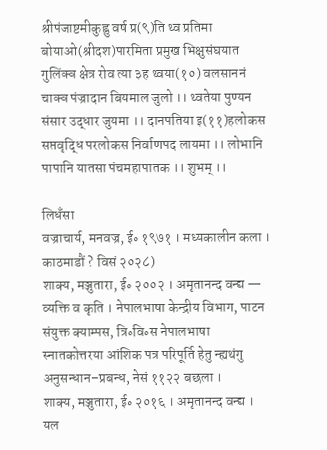श्रीपंजाष्टमीकुह्नु वर्ष प्र(९)ति थ्व प्रतिमा बोयाओ(श्रीदश)पारमिता प्रमुख भिक्षुसंघयात गुलिंक्व क्षेत्र रोव त्या ३ह थ्वया(१०) वलसाननं चाक्व पंज्रादान बियमाल जुलो ।। थ्वतेया पुण्यन संसार उद्धार जुयमा ।। दानपतिया इ(११)हलोकस सप्तवृद्धि परलोकस निर्वाणपद लायमा ।। लोभानि पापानि यातसा पंचमहापातक ।। शुभम् ।।

लिधँसा
वज्राचार्य, मनवज्र, ई॰ १९७१ । मध्यकालीन कला । काठमाडौं ? विसं २०२८)
शाक्य, मञ्जुतारा, ई॰ २००२ । अमृतानन्द वन्द्य — व्यक्ति व कृति । नेपालभाषा केन्द्रीय विभाग, पाटन संयुक्त क्याम्पस, त्रि॰वि॰स नेपालभाषा स्नातकोत्तरया आंशिक पत्र परिपूर्ति हेतु न्ह्यथंगु अनुसन्धान–प्रबन्ध, नेसं ११२२ बछला ।
शाक्य, मञ्जुतारा, ई॰ २०१६ । अमृतानन्द वन्द्य । यल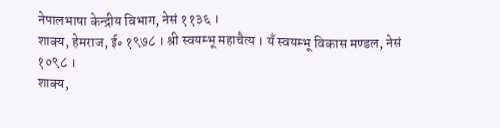नेपालभाषा केन्द्रीय विभाग, नेसं ११३६ ।
शाक्य, हेमराज, ई॰ १९७८ । श्री स्वयम्भू महाचैत्य । यँ स्वयम्भू विकास मण्डल, नेसं १०९८ ।
शाक्य,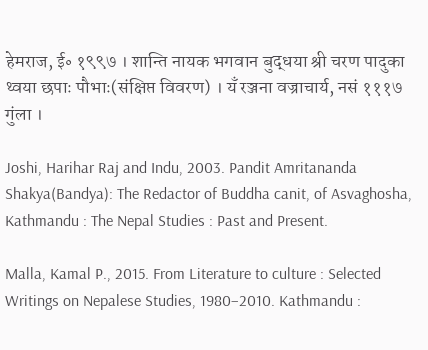हेमराज, ई॰ १९९७ । शान्ति नायक भगवान बुद्धया श्री चरण पादुका थ्वया छपाः पौभाः(संक्षिप्त विवरण) । यँ रञ्जना वज्राचार्य, नसं १११७ गुंला ।

Joshi, Harihar Raj and Indu, 2003. Pandit Amritananda Shakya(Bandya): The Redactor of Buddha canit, of Asvaghosha, Kathmandu : The Nepal Studies : Past and Present.

Malla, Kamal P., 2015. From Literature to culture : Selected Writings on Nepalese Studies, 1980–2010. Kathmandu :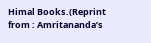Himal Books.(Reprint from : Amritananda’s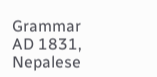Grammar AD 1831, Nepalese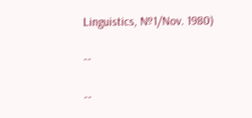Linguistics, №1/Nov. 1980)

--

--